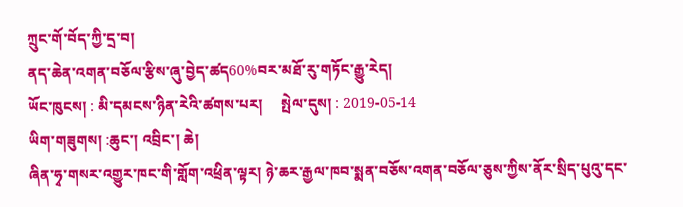ཀྲུང་གོ་བོད་ཀྱི་དྲ་བ།
ནད་ཆེན་འགན་བཅོལ་རྩིས་ཞུ་བྱེད་ཚད60%བར་མཐོ་རུ་གཏོང་རྒྱུ་རེད།
ཡོང་ཁུངས། : མི་དམངས་ཉིན་རེའི་ཚགས་པར།     སྤེལ་དུས། : 2019-05-14
ཡིག་གཟུགས། :ཆུང་། འབྲིང་། ཆེ།
ཞིན་ཧྭ་གསར་འགྱུར་ཁང་གི་གློག་འཕྲིན་ལྟར། ཉེ་ཆར་རྒྱལ་ཁབ་སྨན་བཅོས་འགན་བཅོལ་ཅུས་ཀྱིས་ནོར་སྲིད་པུའུ་དང་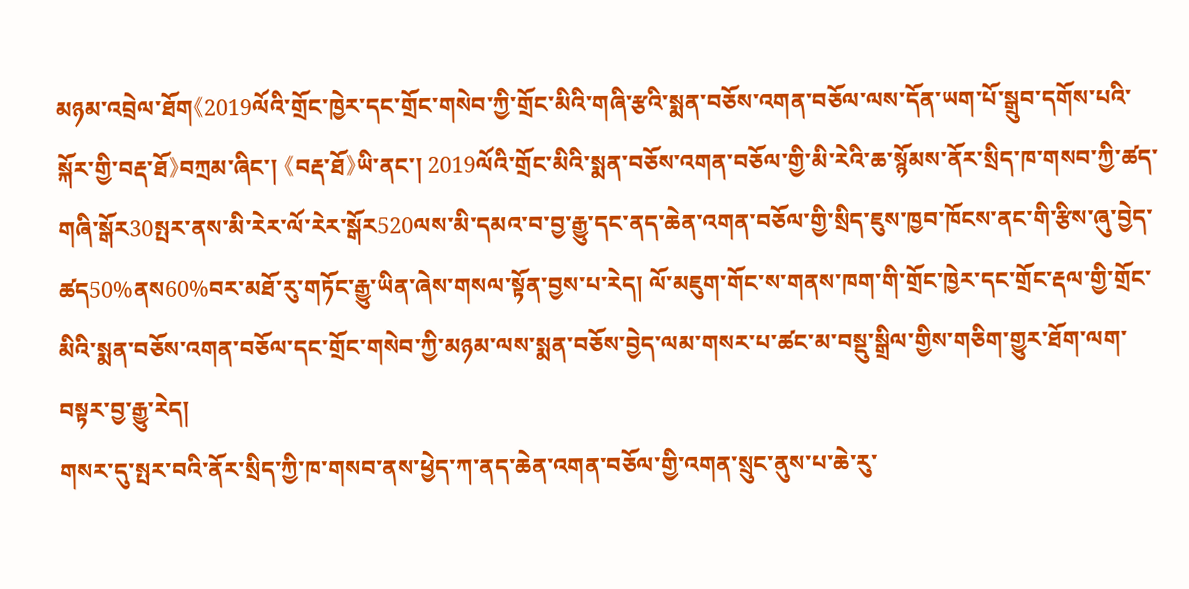མཉམ་འབྲེལ་ཐོག《2019ལོའི་གྲོང་ཁྱེར་དང་གྲོང་གསེབ་ཀྱི་གྲོང་མིའི་གཞི་རྩའི་སྨན་བཅོས་འགན་བཅོལ་ལས་དོན་ཡག་པོ་སྒྲུབ་དགོས་པའི་སྐོར་གྱི་བརྡ་ཐོ》བཀྲམ་ཞིང་། 《བརྡ་ཐོ》ཡི་ནང་། 2019ལོའི་གྲོང་མིའི་སྨན་བཅོས་འགན་བཅོལ་གྱི་མི་རེའི་ཆ་སྙོམས་ནོར་སྲིད་ཁ་གསབ་ཀྱི་ཚད་གཞི་སྒོར30སྤར་ནས་མི་རེར་ལོ་རེར་སྒོར520ལས་མི་དམའ་བ་བྱ་རྒྱུ་དང་ནད་ཆེན་འགན་བཅོལ་གྱི་སྲིད་ཇུས་ཁྱབ་ཁོངས་ནང་གི་རྩིས་ཞུ་བྱེད་ཚད50%ནས60%བར་མཐོ་རུ་གཏོང་རྒྱུ་ཡིན་ཞེས་གསལ་སྟོན་བྱས་པ་རེད། ལོ་མཇུག་གོང་ས་གནས་ཁག་གི་གྲོང་ཁྱེར་དང་གྲོང་རྡལ་གྱི་གྲོང་མིའི་སྨན་བཅོས་འགན་བཅོལ་དང་གྲོང་གསེབ་ཀྱི་མཉམ་ལས་སྨན་བཅོས་བྱེད་ལམ་གསར་པ་ཚང་མ་བསྡུ་སྒྲིལ་གྱིས་གཅིག་གྱུར་ཐོག་ལག་བསྟར་བྱ་རྒྱུ་རེད།
གསར་དུ་སྤར་བའི་ནོར་སྲིད་ཀྱི་ཁ་གསབ་ནས་ཕྱེད་ཀ་ནད་ཆེན་འགན་བཅོལ་གྱི་འགན་སྲུང་ནུས་པ་ཆེ་རུ་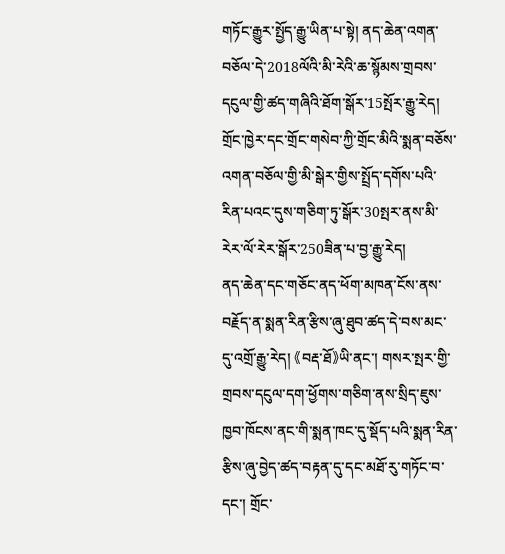གཏོང་རྒྱུར་སྤྱོད་རྒྱུ་ཡིན་པ་སྟེ། ནད་ཆེན་འགན་བཅོལ་དེ་2018ལོའི་མི་རེའི་ཆ་སྙོམས་གྲབས་དངུལ་གྱི་ཚད་གཞིའི་ཐོག་སྒོར་15སྤོར་རྒྱུ་རེད། གྲོང་ཁྱེར་དང་གྲོང་གསེབ་ཀྱི་གྲོང་མིའི་སྨན་བཅོས་འགན་བཅོལ་གྱི་མི་སྒེར་གྱིས་སྤྲོད་དགོས་པའི་རིན་པའང་དུས་གཅིག་ཏུ་སྒོར་30སྤར་ནས་མི་རེར་ལོ་རེར་སྒོར་250ཟིན་པ་བྱ་རྒྱུ་རེད།
ནད་ཆེན་དང་གཅོང་ནད་ཕོག་མཁན་ངོས་ནས་བརྗོད་ན་སྨན་རིན་རྩིས་ཞུ་ཐུབ་ཚད་དེ་བས་མང་དུ་འགྲོ་རྒྱུ་རེད། 《བརྡ་ཐོ》ཡི་ནང་། གསར་སྤར་གྱི་གྲབས་དངུལ་དག་ཕྱོགས་གཅིག་ནས་སྲིད་ཇུས་ཁྱབ་ཁོངས་ནང་གི་སྨན་ཁང་དུ་སྡོད་པའི་སྨན་རིན་རྩིས་ཞུ་བྱེད་ཚད་བརྟན་དུ་དང་མཐོ་རུ་གཏོང་བ་དང་། གྲོང་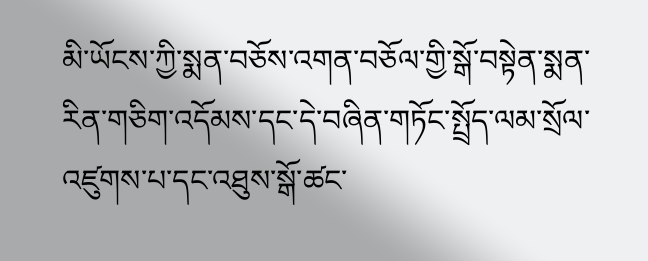མི་ཡོངས་ཀྱི་སྨན་བཅོས་འགན་བཅོལ་གྱི་སྒོ་བསྟེན་སྨན་རིན་གཅིག་འདོམས་དང་དེ་བཞིན་གཏོང་སྤྲོད་ལམ་སྲོལ་འཛུགས་པ་དང་འཐུས་སྒོ་ཚང་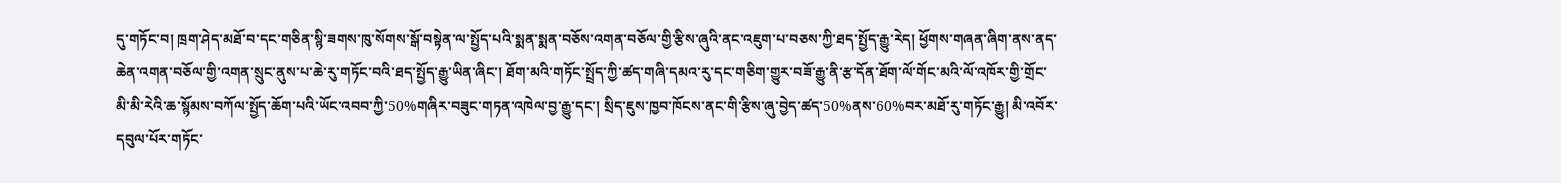དུ་གཏོང་བ། ཁྲག་ཤེད་མཐོ་བ་དང་གཅིན་སྙི་ཟགས་ཁུ་སོགས་སྒོ་བསྟེན་ལ་སྤྱོད་པའི་སྨན་སྨན་བཅོས་འགན་བཅོལ་གྱི་རྩིས་ཞུའི་ནང་འཇུག་པ་བཅས་ཀྱི་ཐད་སྤྱོད་རྒྱུ་རེད། ཕྱོགས་གཞན་ཞིག་ནས་ནད་ཆེན་འགན་བཅོལ་གྱི་འགན་སྲུང་ནུས་པ་ཆེ་རུ་གཏོང་བའི་ཐད་སྤྱོད་རྒྱུ་ཡིན་ཞིང་། ཐོག་མའི་གཏོང་སྤྲོད་ཀྱི་ཚད་གཞི་དམའ་རུ་དང་གཅིག་གྱུར་བཟོ་རྒྱུ་ནི་རྩ་དོན་ཐོག་ལོ་གོང་མའི་ལོ་འཁོར་གྱི་གྲོང་མི་མི་རེའི་ཆ་སྙོམས་བཀོལ་སྤྱོད་ཆོག་པའི་ཡོང་འབབ་ཀྱི་50%གཞིར་བཟུང་གཏན་འཁེལ་བྱ་རྒྱུ་དང་། སྲིད་ཇུས་ཁྱབ་ཁོངས་ནང་གི་རྩིས་ཞུ་བྱེད་ཚད་50%ནས་60%བར་མཐོ་རུ་གཏོང་རྒྱུ། མི་འབོར་དབུལ་པོར་གཏོང་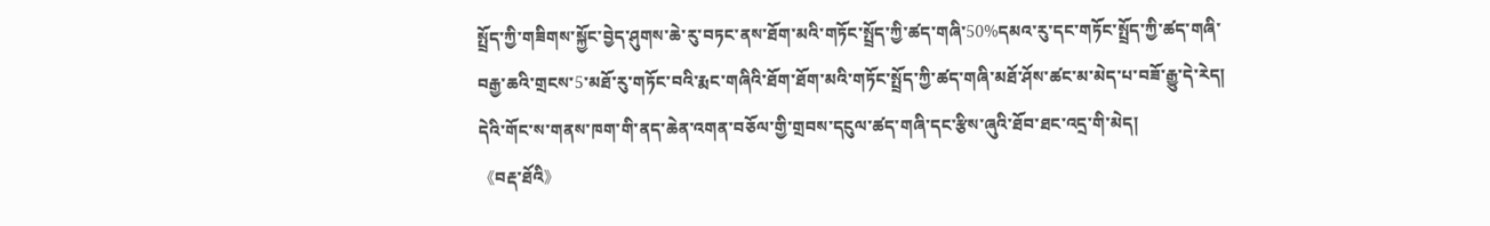སྤྲོད་ཀྱི་གཟིགས་སྐྱོང་བྱེད་ཤུགས་ཆེ་རུ་བཏང་ནས་ཐོག་མའི་གཏོང་སྤྲོད་ཀྱི་ཚད་གཞི་50%དམའ་རུ་དང་གཏོང་སྤྲོད་ཀྱི་ཚད་གཞི་བརྒྱ་ཆའི་གྲངས་5་མཐོ་རུ་གཏོང་བའི་རྨང་གཞིའི་ཐོག་ཐོག་མའི་གཏོང་སྤྲོད་ཀྱི་ཚད་གཞི་མཐོ་ཤོས་ཚང་མ་མེད་པ་བཟོ་རྒྱུ་དེ་རེད།
དེའི་གོང་ས་གནས་ཁག་གི་ནད་ཆེན་འགན་བཅོལ་གྱི་གྲབས་དངུལ་ཚད་གཞི་དང་རྩིས་ཞུའི་ཐོབ་ཐང་འདྲ་གི་མེད།
《བརྡ་ཐོའི》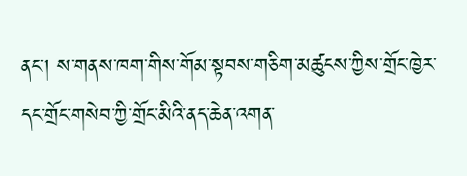ནང་། ས་གནས་ཁག་གིས་གོམ་སྟབས་གཅིག་མཚུངས་ཀྱིས་གྲོང་ཁྱེར་དང་གྲོང་གསེབ་ཀྱི་གྲོང་མིའི་ནད་ཆེན་འགན་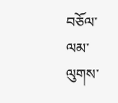བཅོལ་ལམ་ལུགས་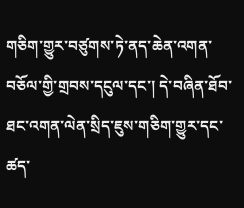གཅིག་གྱུར་བཙུགས་ཏེ་ནད་ཆེན་འགན་བཅོལ་གྱི་གྲབས་དངུལ་དང་། དེ་བཞིན་ཐོབ་ཐང་འགན་ལེན་སྲིད་ཇུས་གཅིག་གྱུར་དང་ཚད་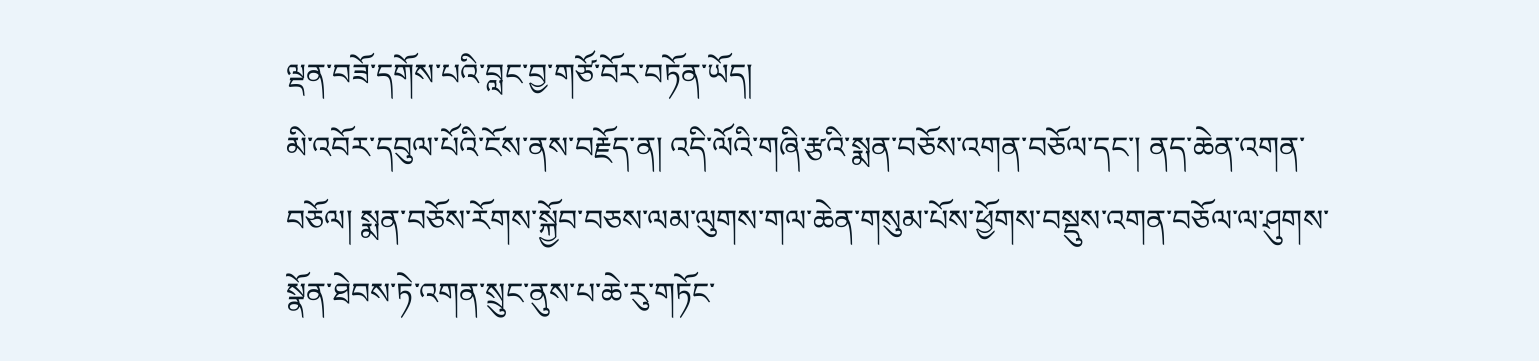ལྡན་བཟོ་དགོས་པའི་བླང་བྱ་གཙོ་བོར་བཏོན་ཡོད།
མི་འབོར་དབུལ་པོའི་ངོས་ནས་བརྗོད་ན། འདི་ལོའི་གཞི་རྩའི་སྨན་བཅོས་འགན་བཅོལ་དང་། ནད་ཆེན་འགན་བཅོལ། སྨན་བཅོས་རོགས་སྐྱོབ་བཅས་ལམ་ལུགས་གལ་ཆེན་གསུམ་པོས་ཕྱོགས་བསྡུས་འགན་བཅོལ་ལ་ཤུགས་སྣོན་ཐེབས་ཏེ་འགན་སྲུང་ནུས་པ་ཆེ་རུ་གཏོང་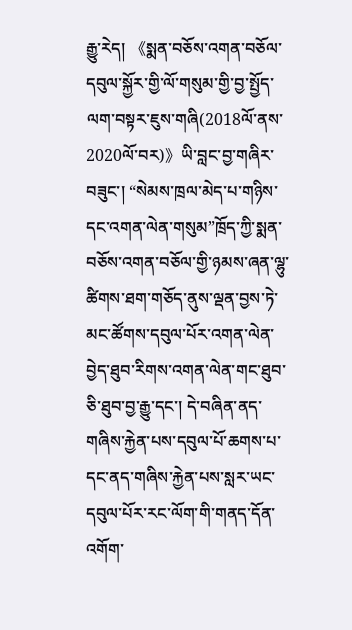རྒྱུ་རེད། 《སྨན་བཅོས་འགན་བཅོལ་དབུལ་སྐྱོར་གྱི་ལོ་གསུམ་གྱི་བྱ་སྤྱོད་ལག་བསྟར་ཇུས་གཞི(2018ལོ་ནས་2020ལོ་བར)》ཡི་བླང་བྱ་གཞིར་བཟུང་། “སེམས་ཁྲལ་མེད་པ་གཉིས་དང་འགན་ལེན་གསུམ”ཁྲོད་ཀྱི་སྨན་བཅོས་འགན་བཅོལ་གྱི་ཉམས་ཞན་ལྷུ་ཚིགས་ཐག་གཅོད་ནུས་ལྡན་བྱས་ཏེ་མང་ཚོགས་དབུལ་པོར་འགན་ལེན་བྱེད་ཐུབ་རིགས་འགན་ལེན་གང་ཐུབ་ཅི་ཐུབ་བྱ་རྒྱུ་དང་། དེ་བཞིན་ནད་གཞིས་རྐྱེན་པས་དབུལ་པོ་ཆགས་པ་དང་ནད་གཞིས་རྐྱེན་པས་སླར་ཡང་དབུལ་པོར་རང་ལོག་གི་གནད་དོན་འགོག་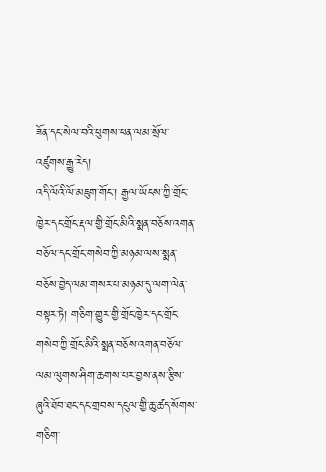ཟོན་དང་སེལ་བའི་ཕུགས་ཕན་ལམ་སྲོལ་འཛུགས་རྒྱུ་རེད།
འདི་ལོའི་ལོ་མཇུག་གོང་། རྒྱལ་ཡོངས་ཀྱི་གྲོང་ཁྱེར་དང་གྲོང་རྡལ་གྱི་གྲོང་མིའི་སྨན་བཅོས་འགན་བཅོལ་དང་གྲོང་གསེབ་ཀྱི་མཉམ་ལས་སྨན་བཅོས་བྱེད་ལམ་གསར་པ་མཉམ་དུ་ལག་ལེན་བསྟར་ཏེ། གཅིག་གྱུར་གྱི་གྲོང་ཁྱེར་དང་གྲོང་གསེབ་ཀྱི་གྲོང་མིའི་སྨན་བཅོས་འགན་བཅོལ་ལམ་ལུགས་ཤིག་ཆགས་པར་བྱས་ནས་རྩིས་ཞུའི་ཐོབ་ཐང་དང་གྲབས་དངུལ་གྱི་ཆུ་ཚད་སོགས་གཅིག་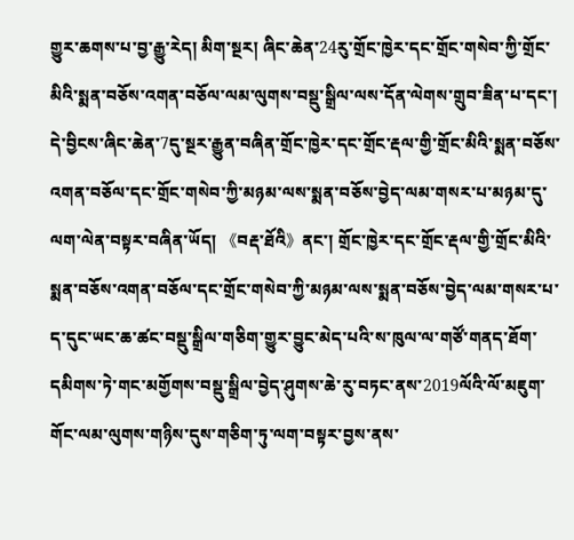གྱུར་ཆགས་པ་བྱ་རྒྱུ་རེད། མིག་སྔར། ཞིང་ཆེན་24རུ་གྲོང་ཁྱེར་དང་གྲོང་གསེབ་ཀྱི་གྲོང་མིའི་སྨན་བཅོས་འགན་བཅོལ་ལམ་ལུགས་བསྡུ་སྒྲིལ་ལས་དོན་ལེགས་གྲུབ་ཟིན་པ་དང་། དེ་བྱིངས་ཞིང་ཆེན་7དུ་སྔར་རྒྱུན་བཞིན་གྲོང་ཁྱེར་དང་གྲོང་རྡལ་གྱི་གྲོང་མིའི་སྨན་བཅོས་འགན་བཅོལ་དང་གྲོང་གསེབ་ཀྱི་མཉམ་ལས་སྨན་བཅོས་བྱེད་ལམ་གསར་པ་མཉམ་དུ་ལག་ལེན་བསྟར་བཞིན་ཡོད། 《བརྡ་ཐོའི》ནང་། གྲོང་ཁྱེར་དང་གྲོང་རྡལ་གྱི་གྲོང་མིའི་སྨན་བཅོས་འགན་བཅོལ་དང་གྲོང་གསེབ་ཀྱི་མཉམ་ལས་སྨན་བཅོས་བྱེད་ལམ་གསར་པ་ད་དུང་ཡང་ཆ་ཚང་བསྡུ་སྒྲིལ་གཅིག་གྱུར་བྱུང་མེད་པའི་ས་ཁུལ་ལ་གཙོ་གནད་ཐོག་དམིགས་ཏེ་གང་མགྱོགས་བསྡུ་སྒྲིལ་བྱེད་ཤུགས་ཆེ་རུ་བཏང་ནས་2019ལོའི་ལོ་མཇུག་གོང་ལམ་ལུགས་གཉིས་དུས་གཅིག་ཏུ་ལག་བསྟར་བྱས་ནས་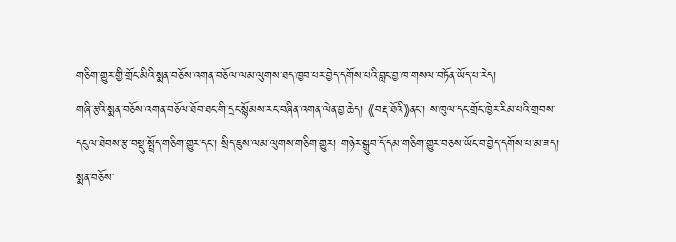གཅིག་གྱུར་གྱི་གྲོང་མིའི་སྨན་བཅོས་འགན་བཅོལ་ལམ་ལུགས་ཐད་ཁྱབ་པར་བྱེད་དགོས་པའི་བླང་བྱ་ཁ་གསལ་བཏོན་ཡོད་པ་རེད།
གཞི་རྩའི་སྨན་བཅོས་འགན་བཅོལ་ཐོབ་ཐང་གི་དྲང་སྙོམས་རང་བཞིན་འགན་ལེན་བྱ་ཆེད། 《བརྡ་ཐོའི》ནང་། ས་ཁུལ་དང་གྲོང་ཁྱེར་རིམ་པའི་གྲབས་དངུལ་ཐེབས་རྩ་བསྡུ་སྤྲོད་གཅིག་གྱུར་དང་། སྲིད་ཇུས་ལམ་ལུགས་གཅིག་གྱུར། གཉེར་སྒྲུབ་དོ་དམ་གཅིག་གྱུར་བཅས་ཡོང་བ་བྱེད་དགོས་པ་མ་ཟད། སྨན་བཅོས་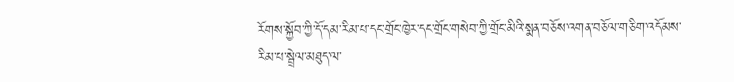རོགས་སྐྱོབ་ཀྱི་དོ་དམ་རིམ་པ་དང་གྲོང་ཁྱེར་དང་གྲོང་གསེབ་ཀྱི་གྲོང་མིའི་སྨན་བཅོས་འགན་བཅོལ་གཅིག་འདོམས་རིམ་པ་སྦྲེལ་མཐུད་ལ་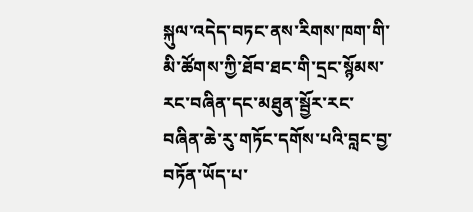སྐུལ་འདེད་བཏང་ནས་རིགས་ཁག་གི་མི་ཚོགས་ཀྱི་ཐོབ་ཐང་གི་དྲང་སྙོམས་རང་བཞིན་དང་མཐུན་སྦྱོར་རང་བཞིན་ཆེ་རུ་གཏོང་དགོས་པའི་བླང་བྱ་བཏོན་ཡོད་པ་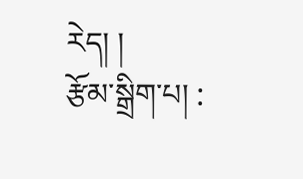རེད། །
རྩོམ་སྒྲིག་པ། :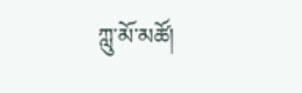ཀླུ་མོ་མཚོ།